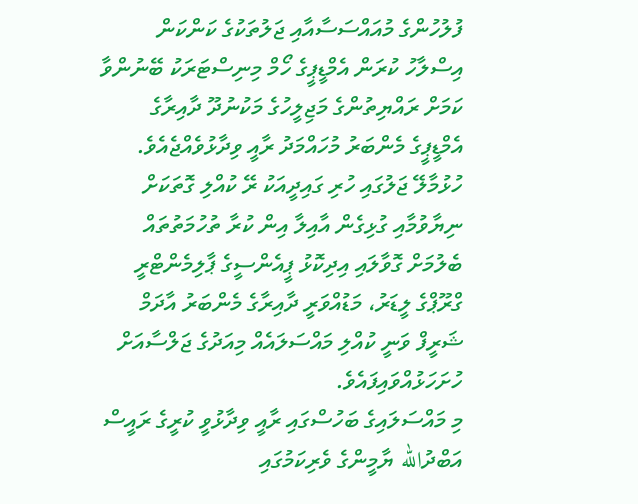ފުލުހުންގެ މުއައްސަސާއާއި ޖަލުތަކުގެ ކަންކަން އިސްލާހު ކުރަން އެމްޑީޕީގެ ހޯމް މިނިސްޓަރަކު ބޭނުންވާ ކަމަށް ރައްޔިތުންގެ މަޖިލީހުގެ މަކުނުދޫ ދާއިރާގެ އެމްޑީޕީގެ މެންބަރު މުހައްމަދު ރާއީ ވިދާޅުވެއްޖެއެވެ.
ހުޅުމާލޭ ޖަލުގައި ހުރި ގައިދީއަކު ރޭ ކުއްލި ގޮތަކަށް ނިޔާވުމާއި ގުޅިގެން އާއިލާ އިން ކުރާ ތުހުމަތުތައް ބެލުމަށް ގޮވާލައި އިދިކޮޅު ޕީއެންސީގެ ޕާލިމެންޓްރީ ގްރޫޕްގެ ލީޑަރު، މަޑުއްވަރީ ދާއިރާގެ މެންބަރު އާދަމް ޝަރީފް ވަނީ ކުއްލި މައްސަލައެއް މިއަދުގެ ޖަލްސާއަށް ހުށަހަޅުއްވައިފައެވެ.
މި މައްސަލައިގެ ބަހުސްގައި ރާއީ ވިދާޅުވީ ކުރީގެ ރައީސް އަބްދުالله ޔާމީންގެ ވެރިކަމުގައި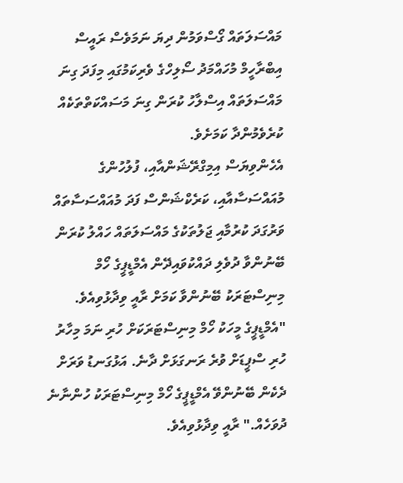މައްސަލަތައް ގޯސްވަމުން ދިޔަ ނަމަވެސް ރައީސް އިބްރާހީމް މުހައްމަދު ސޯލިހްގެ ވެރިކަމުގައި މިފަދަ ގިނަ މައްސަލަތައް އިސްލާހު ކުރަން ގިނަ މަސައްކަތްތަކެއް ކުރެވެމުންދާ ކަމަށެވެ.
އެހެންވިޔަސް އިމިގްރޭޝަންއާއި، ފުލުހުންގެ މުއައްސަސާއާއި، ކަރެކްޝަންސް ފަދަ މުއައްސަސާތައް ވަރުގަދަ ކުރުމާއި ޖަލުތަކުގެ މައްސަލަތައް ހައްލު ކުރަން ބޭނުންވާ ދުވެލި ދައްކުވައިދޭން އެމްޑީޕީގެ ހޯމް މިނިސްޓަރަކު ބޭނުންވާ ކަމަށް ރާއީ ވިދާޅުވިއެވެ. "އެމްޑީޕީގެ މީހަކު ހޯމް މިނިސްޓަރަކަށް ހުރި ނަމަ މިހާރު ހުރި ސްޕީޑަށް ވުރެ ރަނގަޅަށް ދާނެ. އަޅުގަނޑު ވަރަށް ދެކެން ބޭނުންވޭ އެމްޑީޕީގެ ހޯމް މިނިސްޓަރަކު ހުންނާނެ ދުވަހެއް." ރާއީ ވިދާޅުވިއެވެ.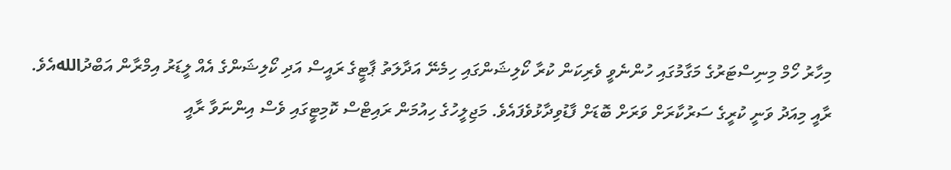މިހާރު ހޯމް މިނިސްޓަރުގެ މަގާމުގައި ހުންނެވީ ވެރިކަން ކުރާ ކޯލިޝަންގައި ހިމެނޭ އަދާލަތު ޕާޓީގެ ރައީސް އަދި ކޯލިޝަންގެ އެއް ލީޑަރު އިމްރާން އަބްދުاللهއެވެ.
ރާއީ މިއަދު ވަނީ ކުރީގެ ސަރުކާރަށް ވަރަށް ބޮޑަށް ފާޑުވިދާޅުވެފައެވެ. މަޖިލީހުގެ ހިއުމަން ރައިޓްސް ކޮމިޓީގައި ވެސް އިންނަވާ ރާއީ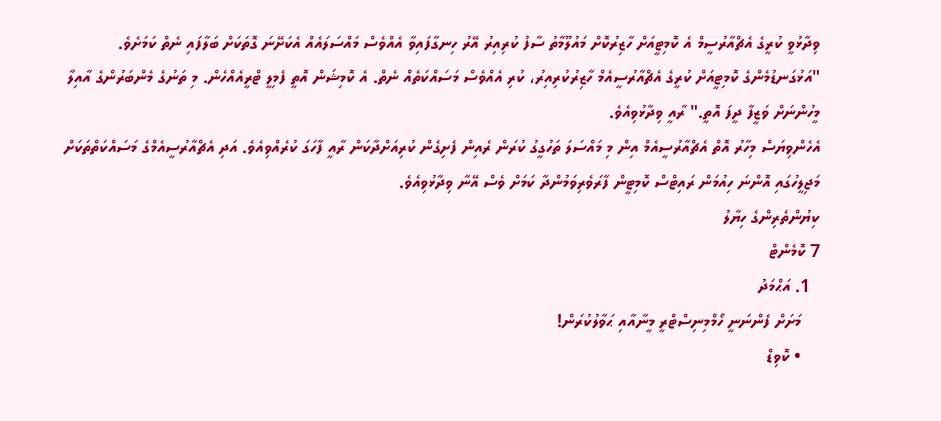ވިދާޅުވީ ކުރީގެ އެޗްއާރުސީމް އެ ކޮމިޓީއަށް ހާޒިރުކޮށް މައުލޫމާތު ސާފު ކުރިއިރު އޭރު ހިނގާފައިވާ އެއްވެސް މައްސަލައެއް އެކަށޭނަ ގޮތަކަށް ބަލާފައި ނެތް ކަމަށެވެ.
"އަޅުގަނޑުމެންގެ ކޮމިޓީއަށް ކުރީގެ އެޗްއާރުސީއެމް ހާޒިރުކުރިއިރު، ކުރި އެއްވެސް މަސައްކަތެއް ނެތް. އެ ކޮމިޝަން އޮތީ ފެމިލީ ޓްރީއެއްހެން. މި ތަނުގެ މެންބަރުންގެ އާއިލާ މީހުންނަށް ވަޒީފާ ދީފަ އޮތީ." ރާއީ ވިދާޅުވިއެވެ.
އެހެންވިޔަސް މިހާރު އޮތް އެޗްއާރުސީއެމް އިން މި މައްސަލަ ތަހުގީގު ކުރަން ރެއިން ފެށިގެން ކުރިއަށްދާކަން ރާއީ ފާހަގަ ކުރެއްވިއެވެ. އަދި އެޗްއާރުސީއެމްގެ މަސައްކަތްތަކަށް މަޖިލީހުގައި އޮންނަ ހިއުމަން ރައިޓްސް ކޮމިޓީން ފާރަވެރިވަމުންދާ ކަމަށް ވެސް އޭނާ ވިދާޅުވިއެވެ.
ކިޔުންތެރިންގެ ހިޔާލު
7 ކޮމެންޓް
  1. އަޙްމަދު
    މަށަށް ފެންނަނީ ހޯމްމިނިސްޓްރީ މީނާއާއި ޙަވާލުކުރަން!
    • ކޮވިޑް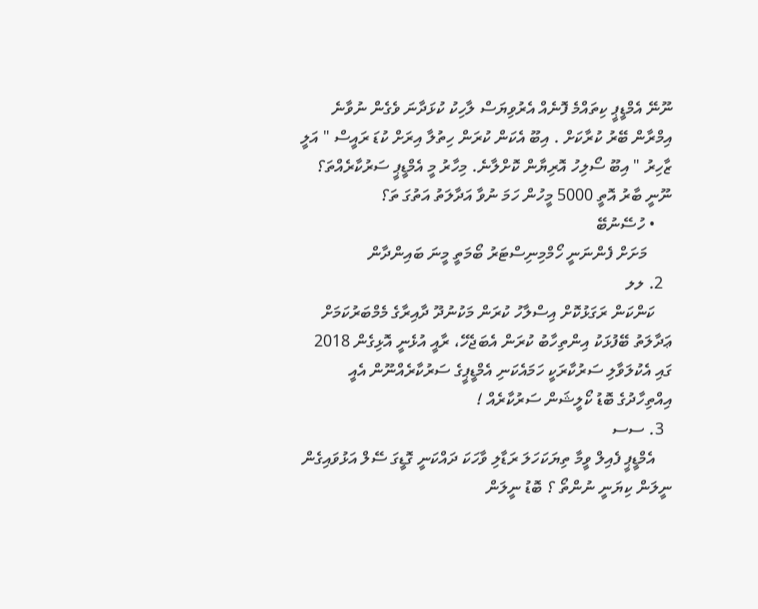ނޫނޭ އެމްޑީޕީ ކިތައްމެ ފޮނެއް އެރުވިޔަސް ލާހިކު ކުޅަދާނަ ވެގެން ނުވާނެ އިމްރާން ބޭރު ކުރާކަށް . އިބޫ އެކަން ކުރަން ހިތުލާ އިރަށް ކުޑަ ރައީސް " އަލީ ޒާހިރު " އިބޫ ސޯލިހު އޮރިޔާން ކޮށްލާނެ. މިހާރު މީ އެމްޑީޕީ ސަރުކާރެއްތަ؟ ނޫނީ ބާރު އޮތީ 5000 މީހުން ހަމަ ނުވާ އަދާލަތު އަތުގަ ތަ؟
    • ހުސޭނުބޭ
      މަށަށް ފެންނަނީ ހޯމްމިނިސްޓަރު ބޯމަތީ މީނަ ބައިންދާން
  2. ލލ
    ކަންކަން ރަގަޅުކޮށް އިސްލާހު ކުރަން މަކުނުދޫ ދާއިރާގެ މެމްބަރުކަމަށް ޢަދާލަތު ބޭފުޅަކު އިންތިހާބު ކުރަން އެބަޖެހޭ، ރާއީ އުޅެނީ އޮޅިގެން 2018 ގައި އެކުލަވާލި ސަރުކާރަކީ ހަމައެކަނި އެމްޑީޕީގެ ސަރުކާރެއްނޫން އެއީ އިއްތިހާދުގެ ބޮޑު ކޯލީޝަން ސަރުކާރެއް !
  3. ސސ
    އެމްޑީޕީ ފެއިލް ވީމާ ތިޔަކަހަލަ ރަޑާލި ވާހަކަ ދައްކަނީ ގޮޑީގަ ސޭލް އަޅުވައިގެން ނީލަން ކިޔަނީ ނުންތޯ ؟ ބޮޑު ނީލަން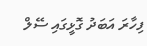ފިހާރަ އަބަދު ގޮޅީގައި ސޭލް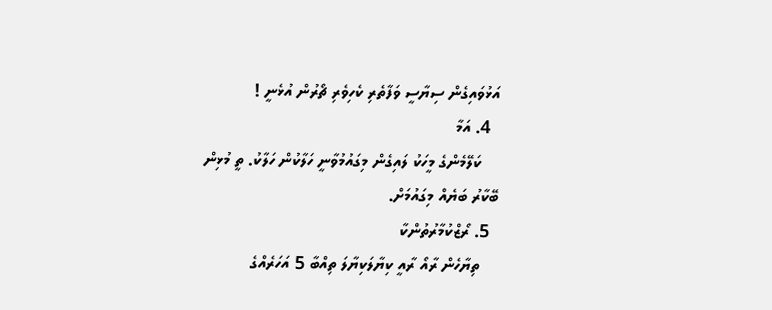އަޅުވައިގެން ސިޔާސީ ވަފާތެރި ކެހިވެރި ޗޯރުން އުޅެނީ !
  4. އަމާ
    ކަލޭމެންގެ މީހަކު ލައިގެން މިގައުމުވާނީ ހަލާކުން ހަލާކު. ތީ މުޅިން ބޭކާރު ބަޔެއް މިގައުމަށް.
  5. ރޯޒްކުމާރުތުންކާ
    ތިޔާހެން ރާއޯ ރާއީ ކިޔާލަކިޔާލަ ތިއްބާ 5 އަހަރެއްގެ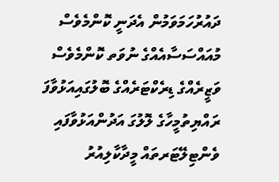ދައުރުހަމަވަމުން އެދަނީ ކޮންމެވެސް މުއައްސަސާއެއްގެ ނުވަތ ކޮންމެވެސް ވަޒީރެއްގެ ޑިރެކްޓަރެއްގެ ބޮލުގައިއަޅުވާފަ ރައްޔިތުމީހާގެ ލޮލުގަ އަދުންއަޅުވާފައި ވެންޓިލޭޓަރތައް މީދާކާލިއުރު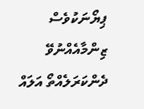ޕިޔޯނަކުވެސް ޒިންމާއެއްނުވޭ ދެންކަރަލެއްތޯ އަލައް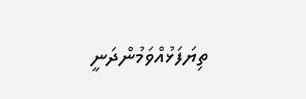ތިޔަފަޅުއްވަމުންދަނީ